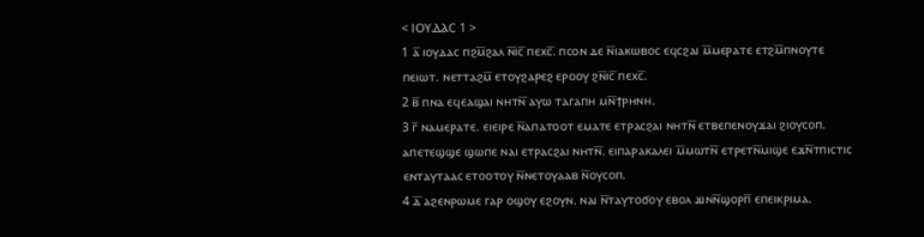< ⲒⲞⲨⲆⲀⲤ 1 >
1 ⲁ̅ ⲓⲟⲩⲇⲁⲥ ⲡϩⲙ̅ϩⲁⲗ ⲛ̅ⲓⲥ̅ ⲡⲉⲭⲥ̅. ⲡⲥⲟⲛ ⲇⲉ ⲛ̅ⲓⲁⲕⲱⲃⲟⲥ ⲉϥⲥϩⲁⲓ ⲙ̅ⲙⲉⲣⲁⲧⲉ ⲉⲧϩⲙ̅ⲡⲛⲟⲩⲧⲉ ⲡⲉⲓⲱⲧ. ⲛⲉⲧⲧⲁϩⲙ̅ ⲉⲧⲟⲩϩⲁⲣⲉϩ ⲉⲣⲟⲟⲩ ϩⲛ̅ⲓⲥ̅ ⲡⲉⲭⲥ̅.
2 ⲃ̅ ⲡⲛⲁ ⲉϥⲉⲁϣⲁⲓ ⲛⲏⲧⲛ̅ ⲁⲩⲱ ⲧⲁⲅⲁⲡⲏ ⲙⲛ̅ϯⲣⲏⲛⲏ.
3 ⲅ̅ ⲛⲁⲙⲉⲣⲁⲧⲉ. ⲉⲓⲉⲓⲣⲉ ⲛ̅ⲁⲡⲁⲧⲟⲟⲧ ⲉⲙⲁⲧⲉ ⲉⲧⲣⲁⲥϩⲁⲓ ⲛⲏⲧⲛ̅ ⲉⲧⲃⲉⲡⲉⲛⲟⲩϫⲁⲓ ϩⲓⲟⲩⲥⲟⲡ. ⲁⲡⲉⲧⲉϣϣⲉ ϣⲱⲡⲉ ⲛⲁⲓ ⲉⲧⲣⲁⲥϩⲁⲓ ⲛⲏⲧⲛ̅. ⲉⲓⲡⲁⲣⲁⲕⲁⲗⲉⲓ ⲙ̅ⲙⲱⲧⲛ̅ ⲉⲧⲣⲉⲧⲛ̅ⲙⲓϣⲉ ⲉϫⲛ̅ⲧⲡⲓⲥⲧⲓⲥ ⲉⲛⲧⲁⲩⲧⲁⲁⲥ ⲉⲧⲟⲟⲧⲟⲩ ⲛ̅ⲛⲉⲧⲟⲩⲁⲁⲃ ⲛ̅ⲟⲩⲥⲟⲡ.
4 ⲇ̅ ⲁϩⲉⲛⲣⲱⲙⲉ ⲅⲁⲣ ⲟϣⲟⲩ ⲉϩⲟⲩⲛ. ⲛⲁⲓ ⲛ̅ⲧⲁⲩⲧⲟϭⲟⲩ ⲉⲃⲟⲗ ϫⲓⲛⲛ̅ϣⲟⲣⲡ̅ ⲉⲡⲉⲓⲕⲣⲓⲙⲁ.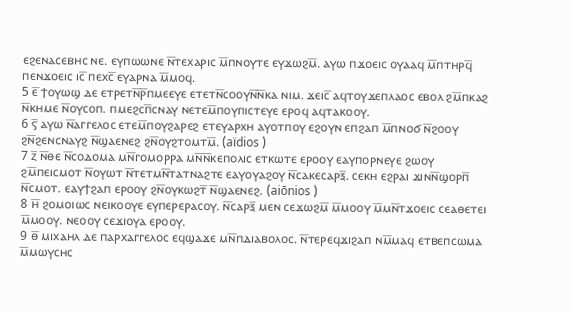ⲉϩⲉⲛⲁⲥⲉⲃⲏⲥ ⲛⲉ. ⲉⲩⲡⲱⲱⲛⲉ ⲛ̅ⲧⲉⲭⲁⲣⲓⲥ ⲙ̅ⲡⲛⲟⲩⲧⲉ ⲉⲩϫⲱϩⲙ̅. ⲁⲩⲱ ⲡϫⲟⲉⲓⲥ ⲟⲩⲁⲁϥ ⲙ̅ⲡⲧⲏⲣϥ̅ ⲡⲉⲛϫⲟⲉⲓⲥ ⲓⲥ̅ ⲡⲉⲭⲥ̅ ⲉⲩⲁⲣⲛⲁ ⲙ̅ⲙⲟϥ.
5 ⲉ̅ ϯⲟⲩⲱϣ ⲇⲉ ⲉⲧⲣⲉⲧⲛ̅ⲣ̅ⲡⲙⲉⲉⲩⲉ ⲉⲧⲉⲧⲛ̅ⲥⲟⲟⲩⲛ̅ⲛ̅ⲕⲁ ⲛⲓⲙ. ϫⲉⲓⲥ̅ ⲁϥⲧⲟⲩϫⲉⲡⲗⲁⲟⲥ ⲉⲃⲟⲗ ϩⲙ̅ⲡⲕⲁϩ ⲛ̅ⲕⲏⲙⲉ ⲛ̅ⲟⲩⲥⲟⲡ. ⲡⲙⲉϩⲥⲡ̅ⲥⲛⲁⲩ ⲛⲉⲧⲉⲙ̅ⲡⲟⲩⲡⲓⲥⲧⲉⲩⲉ ⲉⲣⲟϥ ⲁϥⲧⲁⲕⲟⲟⲩ.
6 ⲋ̅ ⲁⲩⲱ ⲛ̅ⲁⲅⲅⲉⲗⲟⲥ ⲉⲧⲉⲙ̅ⲡⲟⲩϩⲁⲣⲉϩ ⲉⲧⲉⲩⲁⲣⲭⲏ ⲁⲩⲟⲧⲡⲟⲩ ⲉϩⲟⲩⲛ ⲉⲡϩⲁⲡ ⲙ̅ⲡⲛⲟϭ ⲛ̅ϩⲟⲟⲩ ϩⲛ̅ϩⲉⲛⲥⲛⲁⲩϩ ⲛ̅ϣⲁⲉⲛⲉϩ ϩⲛ̅ⲟⲩϩⲧⲟⲙⲧⲙ̅. (aïdios )
7 ⲍ̅ ⲛ̅ⲑⲉ ⲛ̅ⲥⲟⲇⲟⲙⲁ ⲙⲛ̅ⲅⲟⲙⲟⲣⲣⲁ ⲙⲛ̅ⲛ̅ⲕⲉⲡⲟⲗⲓⲥ ⲉⲧⲕⲱⲧⲉ ⲉⲣⲟⲟⲩ ⲉⲁⲩⲡⲟⲣⲛⲉⲩⲉ ϩⲱⲟⲩ ϩⲙ̅ⲡⲉⲓⲥⲙⲟⲧ ⲛ̅ⲟⲩⲱⲧ ⲛ̅ⲧⲉⲧⲙⲛ̅ⲧⲁⲧⲛⲁϩⲧⲉ ⲉⲁⲩⲟⲩⲁϩⲟⲩ ⲛ̅ⲥⲁⲕⲉⲥⲁⲣⲝ̅. ⲥⲉⲕⲏ ⲉϩⲣⲁⲓ ϫⲓⲛⲛ̅ϣⲟⲣⲡ̅ ⲛ̅ⲥⲙⲟⲧ. ⲉⲁⲩϯϩⲁⲡ ⲉⲣⲟⲟⲩ ϩⲛ̅ⲟⲩⲕⲱϩⲧ̅ ⲛ̅ϣⲁⲉⲛⲉϩ. (aiōnios )
8 ⲏ̅ ϩⲟⲙⲟⲓⲱⲥ ⲛⲉⲓⲕⲟⲟⲩⲉ ⲉⲩⲡⲉⲣⲉⲣⲁⲥⲟⲩ. ⲛ̅ⲥⲁⲣⲝ̅ ⲙⲉⲛ ⲥⲉϫⲱϩⲙ̅ ⲙ̅ⲙⲟⲟⲩ ⲙ̅ⲙⲛ̅ⲧϫⲟⲉⲓⲥ ⲥⲉⲁⲑⲉⲧⲉⲓ ⲙ̅ⲙⲟⲟⲩ. ⲛⲉⲟⲟⲩ ⲥⲉϫⲓⲟⲩⲁ ⲉⲣⲟⲟⲩ.
9 ⲑ̅ ⲙⲓⲭⲁⲏⲗ ⲇⲉ ⲡⲁⲣⲭⲁⲅⲅⲉⲗⲟⲥ ⲉϥϣⲁϫⲉ ⲙⲛ̅ⲡⲇⲓⲁⲃⲟⲗⲟⲥ. ⲛ̅ⲧⲉⲣⲉϥϫⲓϩⲁⲡ ⲛⲙ̅ⲙⲁϥ ⲉⲧⲃⲉⲡⲥⲱⲙⲁ ⲙ̅ⲙⲱⲩⲥⲏⲥ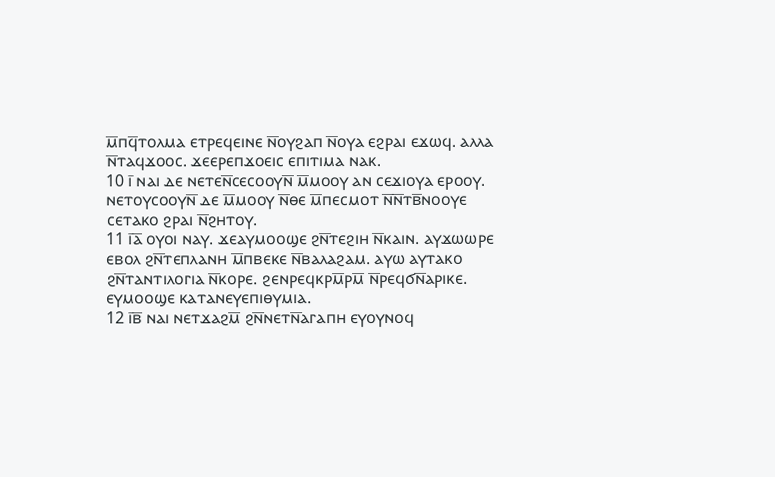ⲙ̅ⲡϥ̅ⲧⲟⲗⲙⲁ ⲉⲧⲣⲉϥⲉⲓⲛⲉ ⲛ̅ⲟⲩϩⲁⲡ ⲛ̅ⲟⲩⲁ ⲉϩⲣⲁⲓ ⲉϫⲱϥ. ⲁⲗⲗⲁ ⲛ̅ⲧⲁϥϫⲟⲟⲥ. ϫⲉⲉⲣⲉⲡϫⲟⲉⲓⲥ ⲉⲡⲓⲧⲓⲙⲁ ⲛⲁⲕ.
10 ⲓ̅ ⲛⲁⲓ ⲇⲉ ⲛⲉⲧⲉⲛ̅ⲥⲉⲥⲟⲟⲩⲛ̅ ⲙ̅ⲙⲟⲟⲩ ⲁⲛ ⲥⲉϫⲓⲟⲩⲁ ⲉⲣⲟⲟⲩ. ⲛⲉⲧⲟⲩⲥⲟⲟⲩⲛ̅ ⲇⲉ ⲙ̅ⲙⲟⲟⲩ ⲛ̅ⲑⲉ ⲙ̅ⲡⲉⲥⲙⲟⲧ ⲛ̅ⲛ̅ⲧⲃ̅ⲛⲟⲟⲩⲉ ⲥⲉⲧⲁⲕⲟ ϩⲣⲁⲓ ⲛ̅ϩⲏⲧⲟⲩ.
11 ⲓ̅ⲁ̅ ⲟⲩⲟⲓ ⲛⲁⲩ. ϫⲉⲁⲩⲙⲟⲟϣⲉ ϩⲛ̅ⲧⲉϩⲓⲏ ⲛ̅ⲕⲁⲓⲛ. ⲁⲩϫⲱⲱⲣⲉ ⲉⲃⲟⲗ ϩⲛ̅ⲧⲉⲡⲗⲁⲛⲏ ⲙ̅ⲡⲃⲉⲕⲉ ⲛ̅ⲃⲁⲗⲁϩⲁⲙ. ⲁⲩⲱ ⲁⲩⲧⲁⲕⲟ ϩⲛ̅ⲧⲁⲛⲧⲓⲗⲟⲅⲓⲁ ⲛ̅ⲕⲟⲣⲉ. ϩⲉⲛⲣⲉϥⲕⲣⲙ̅ⲣⲙ̅ ⲛ̅ⲣⲉϥϭⲛ̅ⲁⲣⲓⲕⲉ. ⲉⲩⲙⲟⲟϣⲉ ⲕⲁⲧⲁⲛⲉⲩⲉⲡⲓⲑⲩⲙⲓⲁ.
12 ⲓ̅ⲃ̅ ⲛⲁⲓ ⲛⲉⲧϫⲁϩⲙ̅ ϩⲛ̅ⲛⲉⲧⲛ̅ⲁⲅⲁⲡⲏ ⲉⲩⲟⲩⲛⲟϥ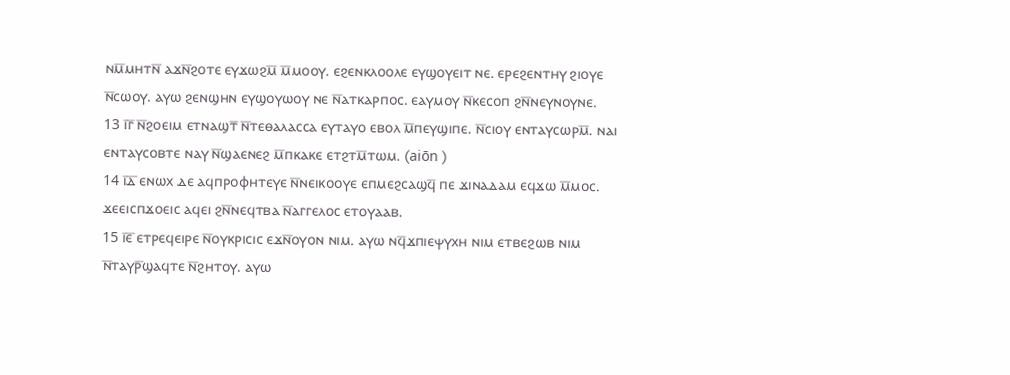ⲛⲙ̅ⲙⲏⲧⲛ̅ ⲁϫⲛ̅ϩⲟⲧⲉ ⲉⲩϫⲱϩⲙ̅ ⲙ̅ⲙⲟⲟⲩ. ⲉϩⲉⲛⲕⲗⲟⲟⲗⲉ ⲉⲩϣⲟⲩⲉⲓⲧ ⲛⲉ. ⲉⲣⲉϩⲉⲛⲧⲏⲩ ϩⲓⲟⲩⲉ ⲛ̅ⲥⲱⲟⲩ. ⲁⲩⲱ ϩⲉⲛϣⲏⲛ ⲉⲩϣⲟⲩⲱⲟⲩ ⲛⲉ ⲛ̅ⲁⲧⲕⲁⲣⲡⲟⲥ. ⲉⲁⲩⲙⲟⲩ ⲛ̅ⲕⲉⲥⲟⲡ ϩⲛ̅ⲛⲉⲩⲛⲟⲩⲛⲉ.
13 ⲓ̅ⲅ̅ ⲛ̅ϩⲟⲉⲓⲙ ⲉⲧⲛⲁϣⲧ̅ ⲛ̅ⲧⲉⲑⲁⲗⲁⲥⲥⲁ ⲉⲩⲧⲁⲩⲟ ⲉⲃⲟⲗ ⲙ̅ⲡⲉⲩϣⲓⲡⲉ. ⲛ̅ⲥⲓⲟⲩ ⲉⲛⲧⲁⲩⲥⲱⲣⲙ̅. ⲛⲁⲓ ⲉⲛⲧⲁⲩⲥⲟⲃⲧⲉ ⲛⲁⲩ ⲛ̅ϣⲁⲉⲛⲉϩ ⲙ̅ⲡⲕⲁⲕⲉ ⲉⲧϩⲧⲙ̅ⲧⲱⲙ. (aiōn )
14 ⲓ̅ⲇ̅ ⲉⲛⲱⲭ ⲇⲉ ⲁϥⲡⲣⲟⲫⲏⲧⲉⲩⲉ ⲛ̅ⲛⲉⲓⲕⲟⲟⲩⲉ ⲉⲡⲙⲉϩⲥⲁϣϥ̅ ⲡⲉ ϫⲓⲛⲁⲇⲁⲙ ⲉϥϫⲱ ⲙ̅ⲙⲟⲥ. ϫⲉⲉⲓⲥⲡϫⲟⲉⲓⲥ ⲁϥⲉⲓ ϩⲛ̅ⲛⲉϥⲧⲃⲁ ⲛ̅ⲁⲅⲅⲉⲗⲟⲥ ⲉⲧⲟⲩⲁⲁⲃ.
15 ⲓ̅ⲉ̅ ⲉⲧⲣⲉϥⲉⲓⲣⲉ ⲛ̅ⲟⲩⲕⲣⲓⲥⲓⲥ ⲉϫⲛ̅ⲟⲩⲟⲛ ⲛⲓⲙ. ⲁⲩⲱ ⲛϥ̅ϫⲡⲓⲉⲯⲩⲭⲏ ⲛⲓⲙ ⲉⲧⲃⲉϩⲱⲃ ⲛⲓⲙ ⲛ̅ⲧⲁⲩⲣ̅ϣⲁϥⲧⲉ ⲛ̅ϩⲏⲧⲟⲩ. ⲁⲩⲱ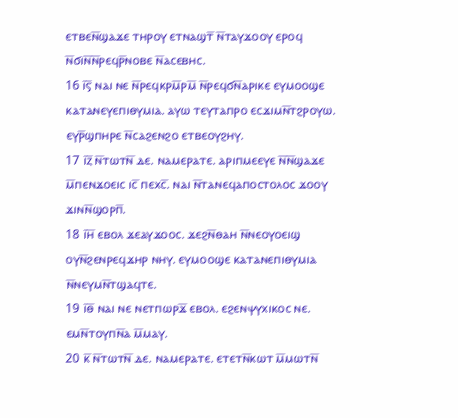ⲉⲧⲃⲉⲛ̅ϣⲁϫⲉ ⲧⲏⲣⲟⲩ ⲉⲧⲛⲁϣⲧ̅ ⲛ̅ⲧⲁⲩϫⲟⲟⲩ ⲉⲣⲟϥ ⲛ̅ϭⲓⲛ̅ⲛ̅ⲣⲉϥⲣ̅ⲛⲟⲃⲉ ⲛ̅ⲁⲥⲉⲃⲏⲥ.
16 ⲓ̅ⲋ̅ ⲛⲁⲓ ⲛⲉ ⲛ̅ⲣⲉϥⲕⲣⲙ̅ⲣⲙ̅ ⲛ̅ⲣⲉϥϭⲛ̅ⲁⲣⲓⲕⲉ ⲉⲩⲙⲟⲟϣⲉ ⲕⲁⲧⲁⲛⲉⲩⲉⲡⲓⲑⲩⲙⲓⲁ. ⲁⲩⲱ ⲧⲉⲩⲧⲁⲡⲣⲟ ⲉⲥϫⲓⲙⲛ̅ⲧϩⲣⲟⲩⲱ. ⲉⲩⲣ̅ϣⲡⲏⲣⲉ ⲛ̅ⲥⲁϩⲉⲛϩⲟ ⲉⲧⲃⲉⲟⲩϩⲏⲩ.
17 ⲓ̅ⲍ̅ ⲛ̅ⲧⲱⲧⲛ̅ ⲇⲉ. ⲛⲁⲙⲉⲣⲁⲧⲉ. ⲁⲣⲓⲡⲙⲉⲉⲩⲉ ⲛ̅ⲛ̅ϣⲁϫⲉ ⲙ̅ⲡⲉⲛϫⲟⲉⲓⲥ ⲓⲥ̅ ⲡⲉⲭⲥ̅. ⲛⲁⲓ ⲛ̅ⲧⲁⲛⲉϥⲁⲡⲟⲥⲧⲟⲗⲟⲥ ϫⲟⲟⲩ ϫⲓⲛⲛ̅ϣⲟⲣⲡ̅.
18 ⲓ̅ⲏ̅ ⲉⲃⲟⲗ ϫⲉⲁⲩϫⲟⲟⲥ. ϫⲉϩⲛ̅ⲑⲁⲏ ⲛ̅ⲛⲉⲟⲩⲟⲉⲓϣ ⲟⲩⲛ̅ϩⲉⲛⲣⲉϥϫⲏⲣ ⲛⲏⲩ. ⲉⲩⲙⲟⲟϣⲉ ⲕⲁⲧⲁⲛⲉⲡⲓⲑⲩⲙⲓⲁ ⲛ̅ⲛⲉⲩⲙⲛ̅ⲧϣⲁϥⲧⲉ.
19 ⲓ̅ⲑ̅ ⲛⲁⲓ ⲛⲉ ⲛⲉⲧⲡⲱⲣϫ̅ ⲉⲃⲟⲗ. ⲉϩⲉⲛⲯⲩⲭⲓⲕⲟⲥ ⲛⲉ. ⲉⲙⲛ̅ⲧⲟⲩⲡⲛ̅ⲁ ⲙ̅ⲙⲁⲩ.
20 ⲕ̅ ⲛ̅ⲧⲱⲧⲛ̅ ⲇⲉ. ⲛⲁⲙⲉⲣⲁⲧⲉ. ⲉⲧⲉⲧⲛ̅ⲕⲱⲧ ⲙ̅ⲙⲱⲧⲛ̅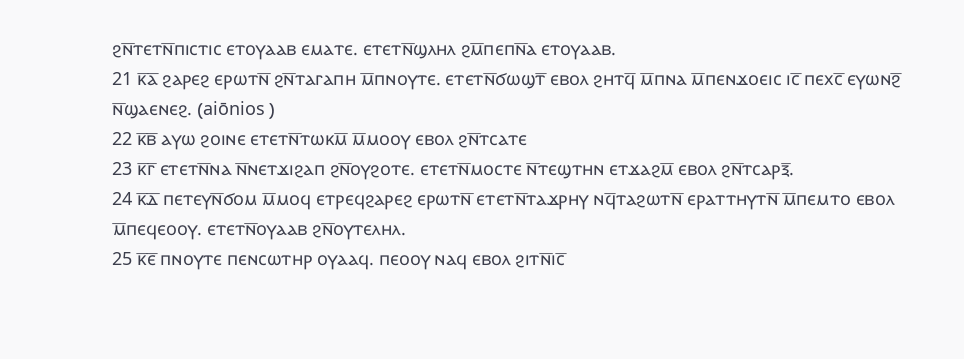ϩⲛ̅ⲧⲉⲧⲛ̅ⲡⲓⲥⲧⲓⲥ ⲉⲧⲟⲩⲁⲁⲃ ⲉⲙⲁⲧⲉ. ⲉⲧⲉⲧⲛ̅ϣⲗⲏⲗ ϩⲙ̅ⲡⲉⲡⲛ̅ⲁ ⲉⲧⲟⲩⲁⲁⲃ.
21 ⲕ̅ⲁ̅ ϩⲁⲣⲉϩ ⲉⲣⲱⲧⲛ̅ ϩⲛ̅ⲧⲁⲅⲁⲡⲏ ⲙ̅ⲡⲛⲟⲩⲧⲉ. ⲉⲧⲉⲧⲛ̅ϭⲱϣⲧ̅ ⲉⲃⲟⲗ ϩⲏⲧϥ̅ ⲙ̅ⲡⲛⲁ ⲙ̅ⲡⲉⲛϫⲟⲉⲓⲥ ⲓⲥ̅ ⲡⲉⲭⲥ̅ ⲉⲩⲱⲛϩ̅ ⲛ̅ϣⲁⲉⲛⲉϩ. (aiōnios )
22 ⲕ̅ⲃ̅ ⲁⲩⲱ ϩⲟⲓⲛⲉ ⲉⲧⲉⲧⲛ̅ⲧⲱⲕⲙ̅ ⲙ̅ⲙⲟⲟⲩ ⲉⲃⲟⲗ ϩⲛ̅ⲧⲥⲁⲧⲉ
23 ⲕ̅ⲅ̅ ⲉⲧⲉⲧⲛ̅ⲛⲁ ⲛ̅ⲛⲉⲧϫⲓϩⲁⲡ ϩⲛ̅ⲟⲩϩⲟⲧⲉ. ⲉⲧⲉⲧⲛ̅ⲙⲟⲥⲧⲉ ⲛ̅ⲧⲉϣⲧⲏⲛ ⲉⲧϫⲁϩⲙ̅ ⲉⲃⲟⲗ ϩⲛ̅ⲧⲥⲁⲣⲝ̅.
24 ⲕ̅ⲇ̅ ⲡⲉⲧⲉⲩⲛ̅ϭⲟⲙ ⲙ̅ⲙⲟϥ ⲉⲧⲣⲉϥϩⲁⲣⲉϩ ⲉⲣⲱⲧⲛ̅ ⲉⲧⲉⲧⲛ̅ⲧⲁϫⲣⲏⲩ ⲛϥ̅ⲧⲁϩⲱⲧⲛ̅ ⲉⲣⲁⲧⲧⲏⲩⲧⲛ̅ ⲙ̅ⲡⲉⲙⲧⲟ ⲉⲃⲟⲗ ⲙ̅ⲡⲉϥⲉⲟⲟⲩ. ⲉⲧⲉⲧⲛ̅ⲟⲩⲁⲁⲃ ϩⲛ̅ⲟⲩⲧⲉⲗⲏⲗ.
25 ⲕ̅ⲉ̅ ⲡⲛⲟⲩⲧⲉ ⲡⲉⲛⲥⲱⲧⲏⲣ ⲟⲩⲁⲁϥ. ⲡⲉⲟⲟⲩ ⲛⲁϥ ⲉⲃⲟⲗ ϩⲓⲧⲛ̅ⲓⲥ̅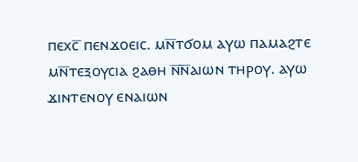ⲡⲉⲭⲥ̅ ⲡⲉⲛϫⲟⲉⲓⲥ. ⲙⲛ̅ⲧϭⲟⲙ ⲁⲩⲱ ⲡⲁⲙⲁϩⲧⲉ ⲙⲛ̅ⲧⲉⲝⲟⲩⲥⲓⲁ ϩⲁⲑⲏ ⲛ̅ⲛ̅ⲁⲓⲱⲛ ⲧⲏⲣⲟⲩ. ⲁⲩⲱ ϫⲓⲛⲧⲉⲛⲟⲩ ⲉⲛⲁⲓⲱⲛ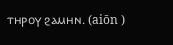ⲧⲏⲣⲟⲩ ϩⲁⲙⲏⲛ. (aiōn )